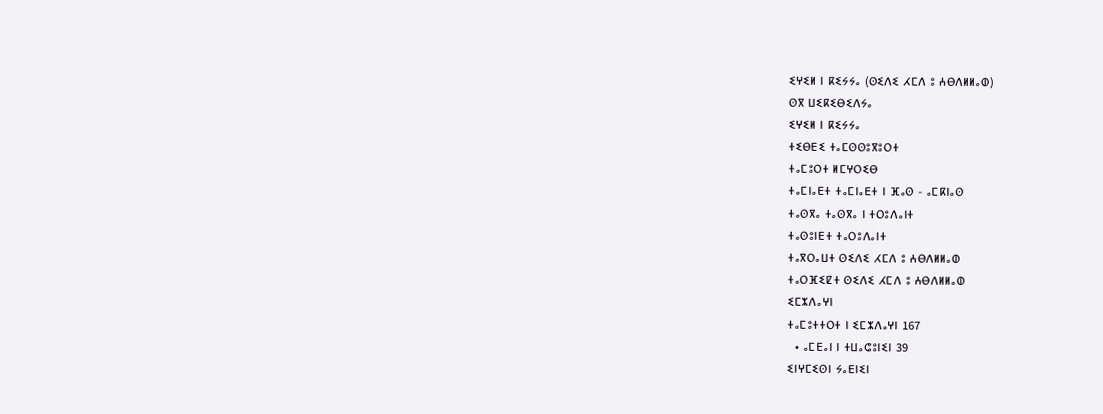ⵉⵖⵉⵍ ⵏ ⴽⵉⵢⵢⴰ (ⵙⵉⴷⵉ ⵃⵎⴷ ⵓ ⵄⴱⴷⵍⵍⴰⵀ)
ⵙⴳ ⵡⵉⴽⵉⴱⵉⴷⵢⴰ
ⵉⵖⵉⵍ ⵏ ⴽⵉⵢⵢⴰ
ⵜⵉⴱⴹⵉ ⵜⴰⵎⵙⵙⵓⴳⵓⵔⵜ
ⵜⴰⵎⵓⵔⵜ ⵍⵎⵖⵔⵉⴱ
ⵜⴰⵎⵏⴰⴹⵜ ⵜⴰⵎⵏⴰⴹⵜ ⵏ ⴼⴰⵙ - ⴰⵎⴽⵏⴰⵙ
ⵜⴰⵙⴳⴰ ⵜⴰⵙⴳⴰ ⵏ ⵜⵔⵓⴷⴰⵏⵜ
ⵜⴰⵙⵓⵏⴹⵜ ⵜⴰⵔⵓⴷⴰⵏⵜ
ⵜⴰⴳⵔⴰⵡⵜ ⵙⵉⴷⵉ ⵃⵎⴷ ⵓ ⵄⴱⴷⵍⵍⴰⵀ
ⵜⴰⵔⴼⵉⵇⵜ ⵙⵉⴷⵉ ⵃⵎⴷ ⵓ ⵄⴱⴷⵍⵍⴰⵀ
ⵉⵎⵣⴷⴰⵖⵏ
ⵜⴰⵎⵓⵜⵜⵔⵜ ⵏ ⵉⵎⵣⴷⴰⵖⵏ 167
  • ⴰⵎⴹⴰⵏ ⵏ ⵜⵡⴰⵛⵓⵏⵉⵏ 39
ⵉⵏⵖⵎⵉⵙⵏ ⵢⴰⴹⵏⵉⵏ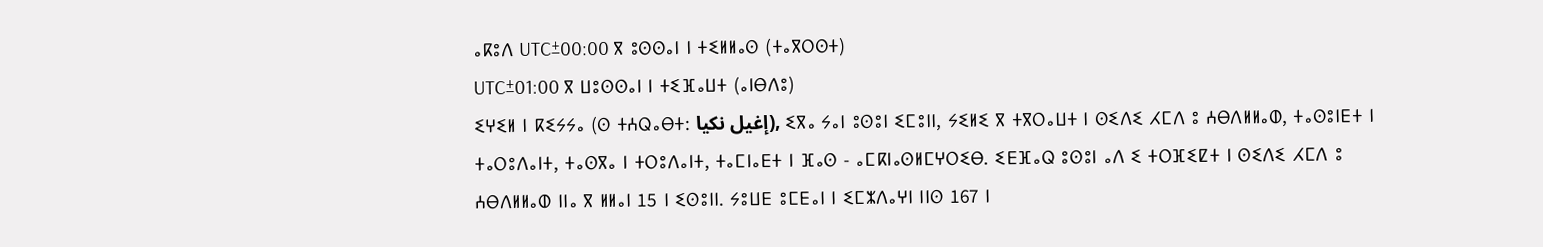ⴰⴽⵓⴷ UTC±00:00 ⴳ ⵓⵙⵙⴰⵏ ⵏ ⵜⵉⵍⵍⴰⵙ (ⵜⴰⴳⵔⵙⵜ)
UTC±01:00 ⴳ ⵡⵓⵙⵙⴰⵏ ⵏ ⵜⵉⴼⴰⵡⵜ (ⴰⵏⴱⴷⵓ)
ⵉⵖⵉⵍ ⵏ ⴽⵉⵢⵢⴰ (ⵙ ⵜⵄⵕⴰⴱⵜ: إغيل نكيا), ⵉⴳⴰ ⵢⴰⵏ ⵓⵙⵓⵏ ⵉⵎⵓⵏⵏ, ⵢⵉⵍⵉ ⴳ ⵜⴳⵔⴰⵡⵜ ⵏ ⵙⵉⴷⵉ ⵃⵎⴷ ⵓ ⵄⴱⴷⵍⵍⴰⵀ, ⵜⴰⵙⵓⵏⴹⵜ ⵏ ⵜⴰⵔⵓⴷⴰⵏⵜ, ⵜⴰⵙⴳⴰ ⵏ ⵜⵔⵓⴷⴰⵏⵜ, ⵜⴰⵎⵏⴰⴹⵜ ⵏ ⴼⴰⵙ - ⴰⵎⴽⵏⴰⵙⵍⵎⵖⵔⵉⴱ. ⵉⴹⴼⴰⵕ ⵓⵙⵓⵏ ⴰⴷ ⵉ ⵜⵔⴼⵉⵇⵜ ⵏ ⵙⵉⴷⵉ ⵃⵎⴷ ⵓ ⵄⴱⴷⵍⵍⴰⵀ ⵏⵏⴰ ⴳ ⵍⵍⴰⵏ 15 ⵏ ⵉⵙⵓⵏⵏ. ⵢⵓⵡⴹ ⵓⵎⴹⴰⵏ ⵏ ⵉⵎⵣⴷⴰⵖⵏ ⵏⵏⵙ 167 ⵏ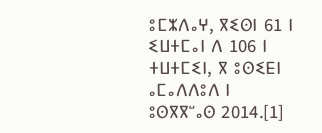ⵓⵎⵣⴷⴰⵖ, ⴳⵉⵙⵏ 61 ⵏ ⵉⵡⵜⵎⴰⵏ ⴷ 106 ⵏ ⵜⵡⵜⵎⵉⵏ, ⴳ ⵓⵙⵉⴹⵏ ⴰⵎⴰⴷⴷⵓⴷ ⵏ ⵓⵙⴳⴳⵯⴰⵙ 2014.[1]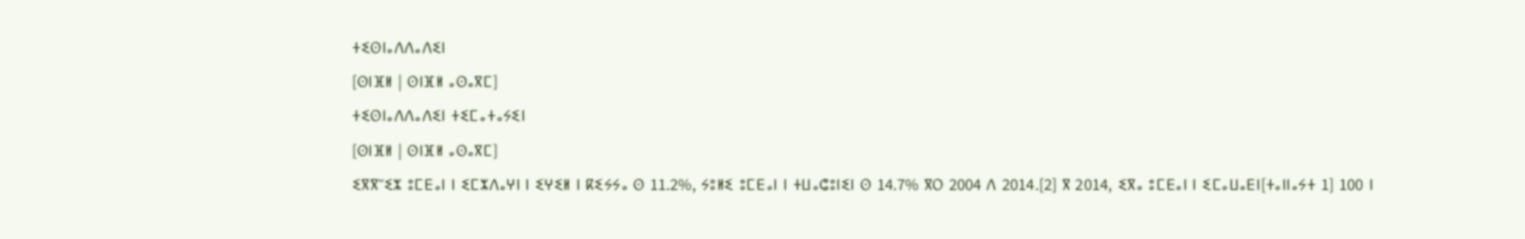ⵜⵉⵙⵏⴰⴷⴷⴰⴷⵉⵏ
[ⵙⵏⴼⵍ | ⵙⵏⴼⵍ ⴰⵙⴰⴳⵎ]
ⵜⵉⵙⵏⴰⴷⴷⴰⴷⵉⵏ ⵜⵉⵎⴰⵜⴰⵢⵉⵏ
[ⵙⵏⴼⵍ | ⵙⵏⴼⵍ ⴰⵙⴰⴳⵎ]
ⵉⴳⴳⵯⵉⵣ ⵓⵎⴹⴰⵏ ⵏ ⵉⵎⵣⴷⴰⵖⵏ ⵏ ⵉⵖⵉⵍ ⵏ ⴽⵉⵢⵢⴰ ⵙ 11.2%, ⵢⵓⵍⵉ ⵓⵎⴹⴰⵏ ⵏ ⵜⵡⴰⵛⵓⵏⵉⵏ ⵙ 14.7% ⴳⵔ 2004 ⴷ 2014.[2] ⴳ 2014, ⵉⴳⴰ ⵓⵎⴹⴰⵏ ⵏ ⵉⵎⴰⵡⴰⴹⵏ[ⵜⴰⵏⵏⴰⵢⵜ 1] 100 ⵏ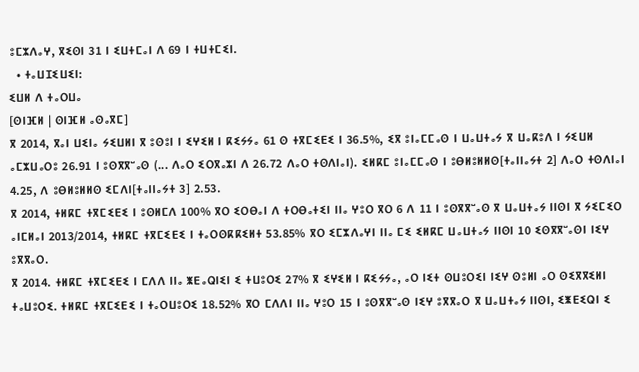ⵓⵎⵣⴷⴰⵖ, ⴳⵉⵙⵏ 31 ⵏ ⵉⵡⵜⵎⴰⵏ ⴷ 69 ⵏ ⵜⵡⵜⵎⵉⵏ.
  • ⵜⴰⵡⵊⵉⵡⵉⵏ:
ⵉⵡⵍ ⴷ ⵜⴰⵔⵡⴰ
[ⵙⵏⴼⵍ | ⵙⵏⴼⵍ ⴰⵙⴰⴳⵎ]
ⴳ 2014, ⴳⴰⵏ ⵡⵉⵏⴰ ⵢⵉⵡⵍⵏ ⴳ ⵓⵙⵓⵏ ⵏ ⵉⵖⵉⵍ ⵏ ⴽⵉⵢⵢⴰ 61 ⵙ ⵜⴳⵎⵉⴹⵉ ⵏ 36.5%, ⵉⴳ ⵓⵏⴰⵎⵎⴰⵙ ⵏ ⵡⴰⵡⵜⴰⵢ ⴳ ⵡⴰⴽⵓⴷ ⵏ ⵢⵉⵡⵍ ⴰⵎⵣⵡⴰⵔⵓ 26.91 ⵏ ⵓⵙⴳⴳⵯⴰⵙ (... ⴷⴰⵔ ⵉⵔⴳⴰⵣⵏ ⴷ 26.72 ⴷⴰⵔ ⵜⵙⴷⵏⴰⵏ). ⵉⵍⴽⵎ ⵓⵏⴰⵎⵎⴰⵙ ⵏ ⵓⴱⵍⵓⵍⵍⵙ[ⵜⴰⵏⵏⴰⵢⵜ 2] ⴷⴰⵔ ⵜⵙⴷⵏⴰⵏ 4.25, ⴷ ⵓⴱⵍⵓⵍⵍⵙ ⵉⵎⴷⵏ[ⵜⴰⵏⵏⴰⵢⵜ 3] 2.53.
ⴳ 2014, ⵜⵍⴽⵎ ⵜⴳⵎⵉⴹⵉ ⵏ ⵓⵙⵍⵎⴷ 100% ⴳⵔ ⵉⵔⴱⴰⵏ ⴷ ⵜⵔⴱⴰⵜⵉⵏ ⵏⵏⴰ ⵖⵓⵔ ⴳⵔ 6 ⴷ 11 ⵏ ⵓⵙⴳⴳⵯⴰⵙ ⴳ ⵡⴰⵡⵜⴰⵢ ⵏⵏⵙⵏ ⴳ ⵢⵉⵎⵉⵔ ⴰⵏⵎⵍⴰⵏ 2013/2014, ⵜⵍⴽⵎ ⵜⴳⵎⵉⴹⵉ ⵏ ⵜⴰⵔⵙⴽⴽⵉⵍⵜ 53.85% ⴳⵔ ⵉⵎⵣⴷⴰⵖⵏ ⵏⵏⴰ ⵎⵉ ⵉⵍⴽⵎ ⵡⴰⵡⵜⴰⵢ ⵏⵏⵙⵏ 10 ⵉⵙⴳⴳⵯⴰⵙⵏ ⵏⵉⵖ ⵓⴳⴳⴰⵔ.
ⴳ 2014. ⵜⵍⴽⵎ ⵜⴳⵎⵉⴹⵉ ⵏ ⵎⴷⴷ ⵏⵏⴰ ⵥⴹⴰⵕⵏⵉⵏ ⵉ ⵜⵡⵓⵔⵉ 27% ⴳ ⵉⵖⵉⵍ ⵏ ⴽⵉⵢⵢⴰ, ⴰⵔ ⵏⵉⵜ ⵙⵡⵓⵔⵉⵏ ⵏⵉⵖ ⵙⵓⵍⵏ ⴰⵔ ⵙⵉⴳⴳⵉⵍⵏ ⵜⴰⵡⵓⵔⵉ. ⵜⵍⴽⵎ ⵜⴳⵎⵉⴹⵉ ⵏ ⵜⴰⵔⵡⵓⵔⵉ 18.52% ⴳⵔ ⵎⴷⴷⵏ ⵏⵏⴰ ⵖⵓⵔ 15 ⵏ ⵓⵙⴳⴳⵯⴰⵙ ⵏⵉⵖ ⵓⴳⴳⴰⵔ ⴳ ⵡⴰⵡⵜⴰⵢ ⵏⵏⵙⵏ, ⵉⵥⴹⵉⵕⵏ ⵉ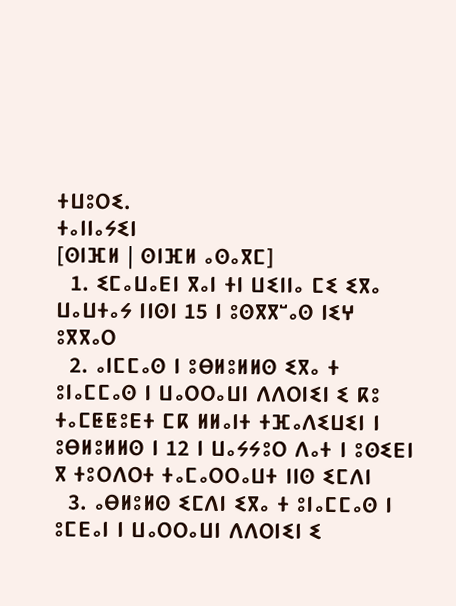ⵜⵡⵓⵔⵉ.
ⵜⴰⵏⵏⴰⵢⵉⵏ
[ⵙⵏⴼⵍ | ⵙⵏⴼⵍ ⴰⵙⴰⴳⵎ]
  1. ⵉⵎⴰⵡⴰⴹⵏ ⴳⴰⵏ ⵜⵏ ⵡⵉⵏⵏⴰ ⵎⵉ ⵉⴳⴰ ⵡⴰⵡⵜⴰⵢ ⵏⵏⵙⵏ 15 ⵏ ⵓⵙⴳⴳⵯⴰⵙ ⵏⵉⵖ ⵓⴳⴳⴰⵔ
  2. ⴰⵏⵎⵎⴰⵙ ⵏ ⵓⴱⵍⵓⵍⵍⵙ ⵉⴳⴰ ⵜ ⵓⵏⴰⵎⵎⴰⵙ ⵏ ⵡⴰⵔⵔⴰⵡⵏ ⴷⴷⵔⵏⵉⵏ ⵉ ⴽⵓ ⵜⴰⵎⵟⵟⵓⴹⵜ ⵎⴽ ⵍⵍⴰⵏⵜ ⵜⴼⴰⴷⵉⵡⵉⵏ ⵏ ⵓⴱⵍⵓⵍⵍⵙ ⵏ 12 ⵏ ⵡⴰⵢⵢⵓⵔ ⴷⴰⵜ ⵏ ⵓⵙⵉⴹⵏ ⴳ ⵜⵓⵔⴷⵔⵜ ⵜⴰⵎⴰⵔⵔⴰⵡⵜ ⵏⵏⵙ ⵉⵎⴷⵏ
  3. ⴰⴱⵍⵓⵍⵙ ⵉⵎⴷⵏ ⵉⴳⴰ ⵜ ⵓⵏⴰⵎⵎⴰⵙ ⵏ ⵓⵎⴹⴰⵏ ⵏ ⵡⴰⵔⵔⴰⵡⵏ ⴷⴷⵔⵏⵉⵏ ⵉ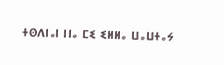ⵜⵙⴷⵏⴰⵏ ⵏⵏⴰ ⵎⵉ ⵉⵍⵍⴰ ⵡⴰⵡⵜⴰⵢ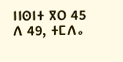ⵏⵏⵙⵏⵜ ⴳⵔ 45 ⴷ 49, ⵜⵎⴷⴰ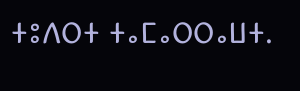ⵜⵓⴷⵔⵜ ⵜⴰⵎⴰⵔⵔⴰⵡⵜ.